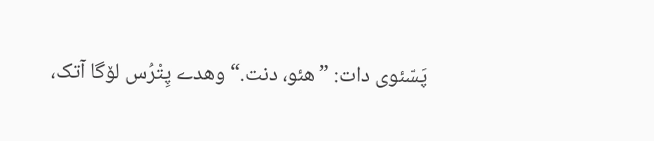پَسّئوی دات: ”هئو، دنت.“ وهدے پِتْرُس لۆگا آتک،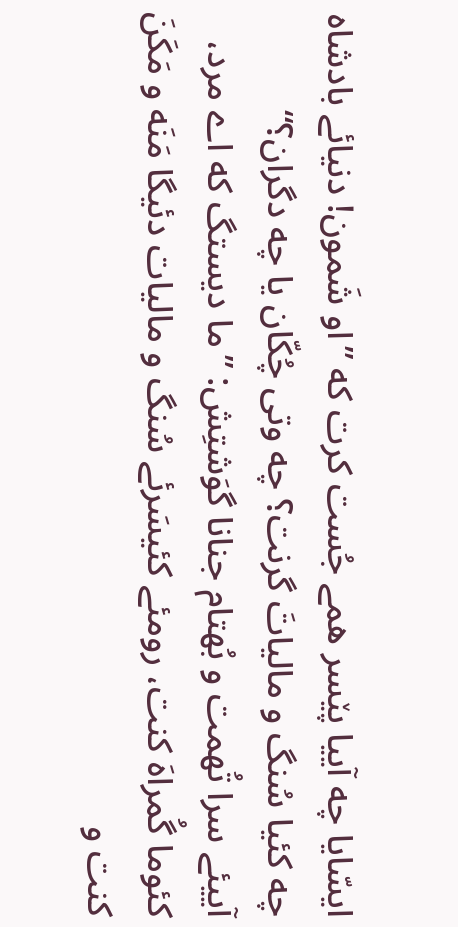ایسّایا چه آییا پێسر همے جُست کرت که ”او شَمون! دنیائے بادشاه چه کئیا سُنگ و مالیاتَ گرنت؟ چه وتی چُکّان یا چه دگران؟“
آییئے سرا تُهمت و بُهتام جنانا گوَشتِش: ”ما دیستگ که اے مرد، کئوما گُمراهَ کنت، رومئے کئیسَرئے سُنگ و مالیات دئیگا مَنَه و مَکَنَ کنت و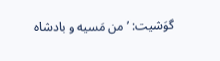گوَشیت: ’من مَسیه و بادشاه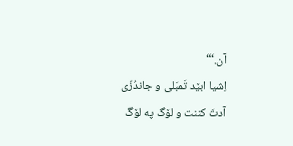آن.‘“
اِشیا ابێد تَمبَلی و جاندُزّی آدتَ کننت و لۆگ په لۆگَ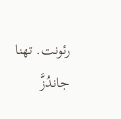رئونت. تهنا جاندُزَّ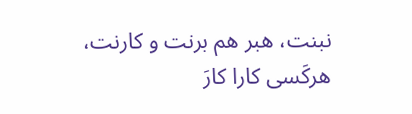نبنت، هبر هم برنت و کارنت، هرکَسی کارا کارَ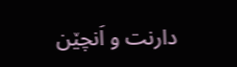دارنت و اَنچێن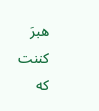هبرَ کننت که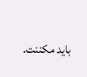باید مکننت.